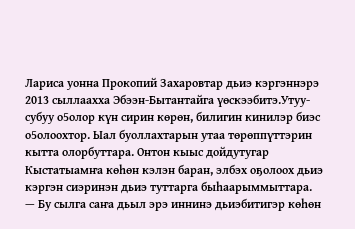Лариса уонна Прокопий Захаровтар дьиэ кэргэннэрэ 2013 сыллаахха Эбээн-Бытантайга үөскээбитэ.Утуу-субуу о5олор күн сирин көрөн, билигин кинилэр биэс о5олоохтор. Ыал буоллахтарын утаа төрөппүттэрин кытта олорбуттара. Онтон кыыс дойдутугар Кыстатыамҥа көһөн кэлэн баран, элбэх оҕолоох дьиэ кэргэн сиэринэн дьиэ туттарга быһаарыммыттара.
— Бу сылга саҥа дьыл эрэ иннинэ дьиэбитигэр көһөн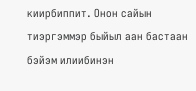киирбиппит. Онон сайын тиэргэммэр быйыл аан бастаан бэйэм илиибинэн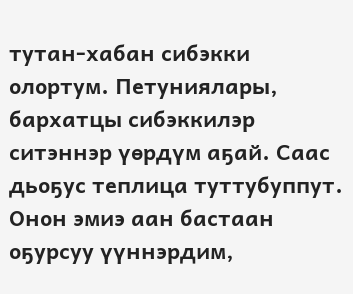тутан-хабан сибэкки олортум. Петуниялары, бархатцы сибэккилэр ситэннэр үөрдүм аҕай. Саас дьоҕус теплица туттубуппут. Онон эмиэ аан бастаан оҕурсуу үүннэрдим,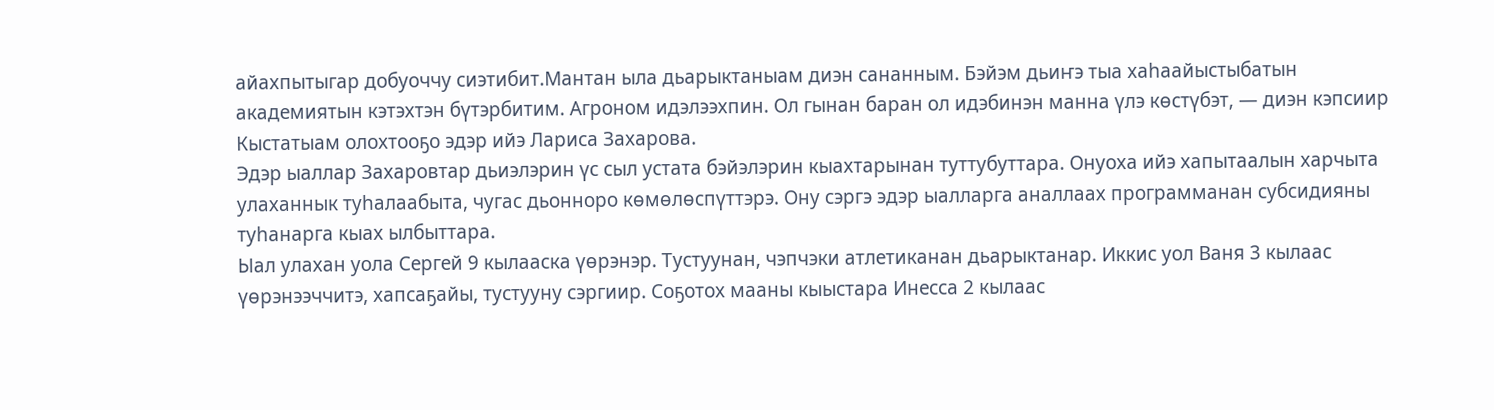айахпытыгар добуоччу сиэтибит.Мантан ыла дьарыктаныам диэн сананным. Бэйэм дьиҥэ тыа хаһаайыстыбатын академиятын кэтэхтэн бүтэрбитим. Агроном идэлээхпин. Ол гынан баран ол идэбинэн манна үлэ көстүбэт, — диэн кэпсиир Кыстатыам олохтооҕо эдэр ийэ Лариса Захарова.
Эдэр ыаллар Захаровтар дьиэлэрин үс сыл устата бэйэлэрин кыахтарынан туттубуттара. Онуоха ийэ хапытаалын харчыта улаханнык туһалаабыта, чугас дьонноро көмөлөспүттэрэ. Ону сэргэ эдэр ыалларга аналлаах программанан субсидияны туһанарга кыах ылбыттара.
Ыал улахан уола Сергей 9 кылааска үөрэнэр. Тустуунан, чэпчэки атлетиканан дьарыктанар. Иккис уол Ваня 3 кылаас үөрэнээччитэ, хапсаҕайы, тустууну сэргиир. Соҕотох мааны кыыстара Инесса 2 кылаас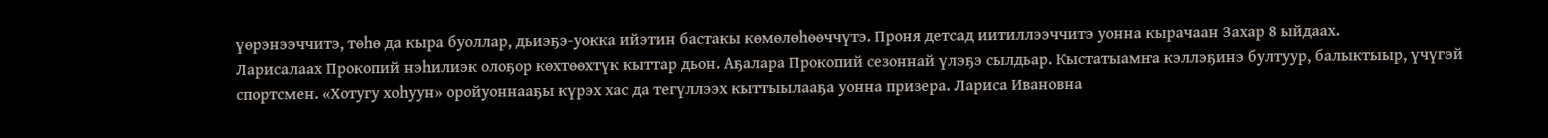үөрэнээччитэ, төһө да кыра буоллар, дьиэҕэ-уокка ийэтин бастакы көмөлөһөөччүтэ. Проня детсад иитиллээччитэ уонна кырачаан Захар 8 ыйдаах.
Ларисалаах Прокопий нэһилиэк олоҕор көхтөөхтүк кыттар дьон. Аҕалара Прокопий сезоннай үлэҕэ сылдьар. Кыстатыамҥа кэллэҕинэ бултуур, балыктыыр, үчүгэй спортсмен. «Хотугу хоһуун» оройуоннааҕы күрэх хас да тегүллээх кыттыылааҕа уонна призера. Лариса Ивановна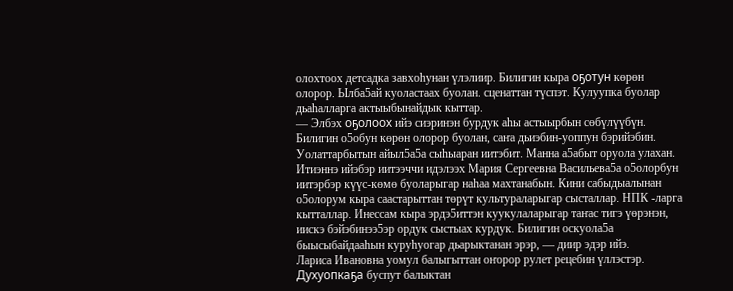олохтоох детсадка завхоһунан үлэлиир. Билигин кыра оҕотун көрөн олорор. Ылба5ай куоластаах буолан. сценаттан түспэт. Кулуупка буолар дьаһалларга актыыбынайдык кыттар.
— Элбэх оҕолоох ийэ сиэринэн бурдук аһы астыырбын сөбүлүүбүн. Билигин о5обун көрөн олорор буолан, саҥа дьиэбин-уоппун бэрийэбин. Уолаттарбытын айыл5а5а сыһыаран иитэбит. Манна а5абыт оруола улахан. Итиэннэ ийэбэр иитээччи идэлээх Мария Сергеевна Васильева5а о5олорбун иитэрбэр күүс-көмө буоларыгар наһаа махтанабын. Кини сабыдыалынан о5олорум кыра саастарыттан төрүт культураларыгар сысталлар. НПК -ларга кытталлар. Инессам кыра эрдэ5иттэн куукулаларыгар таҥас тигэ үөрэнэн, иискэ бэйэбинээ5эр ордук сыстыах курдук. Билигин оскуола5а быысыбайдааһын куруһуогар дьарыктанан эрэр, — диир эдэр ийэ.
Лариса Ивановна уомул балыгыттан оҥорор рулет рецебин үллэстэр.
Духуопкаҕа буспут балыктан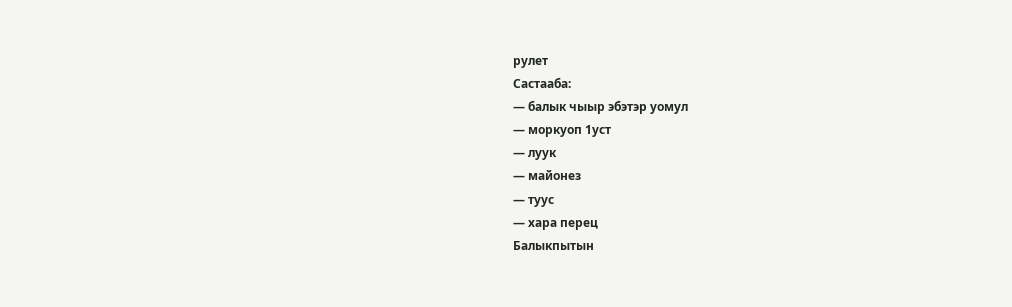рулет
Састааба:
— балык чыыр эбэтэр уомул
— моркуоп 1уст
— луук
— майонез
— туус
— хара перец
Балыкпытын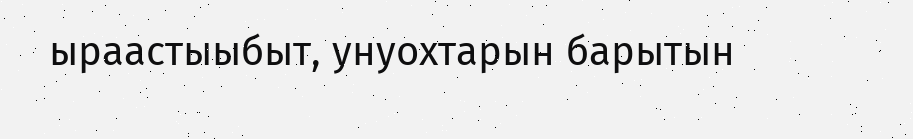ыраастыыбыт, унуохтарын барытын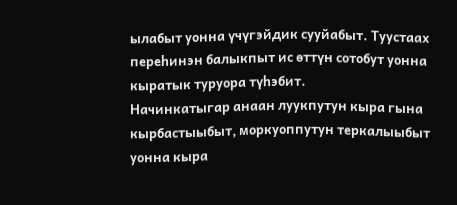ылабыт уонна үчүгэйдик сууйабыт. Туустаах переһинэн балыкпыт ис өттүн сотобут уонна кыратык туруора түһэбит.
Начинкатыгар анаан луукпутун кыра гына кырбастыыбыт, моркуоппутун теркалыыбыт уонна кыра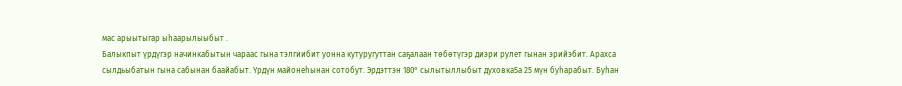мас арыытыгар ыһаарылыыбыт .
Балыкпыт үрдүгэр начинкабытын чараас гына тэлгиибит уонна кутуругуттан саҕалаан төбөтүгэр диэри рулет гынан эрийэбит. Арахса сылдьыбатын гына сабынан баайабыт. Үрдүн майонеһынан сотобут. Эрдэттэн 180° сылытыллыбыт духовка5а 25 мүн буһарабыт. Буһан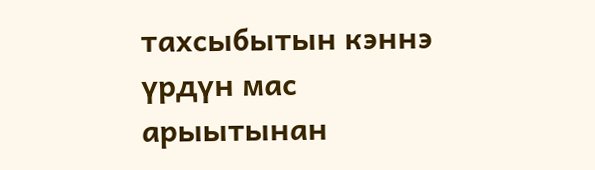тахсыбытын кэннэ үрдүн мас арыытынан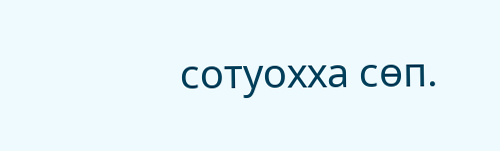сотуохха сөп.